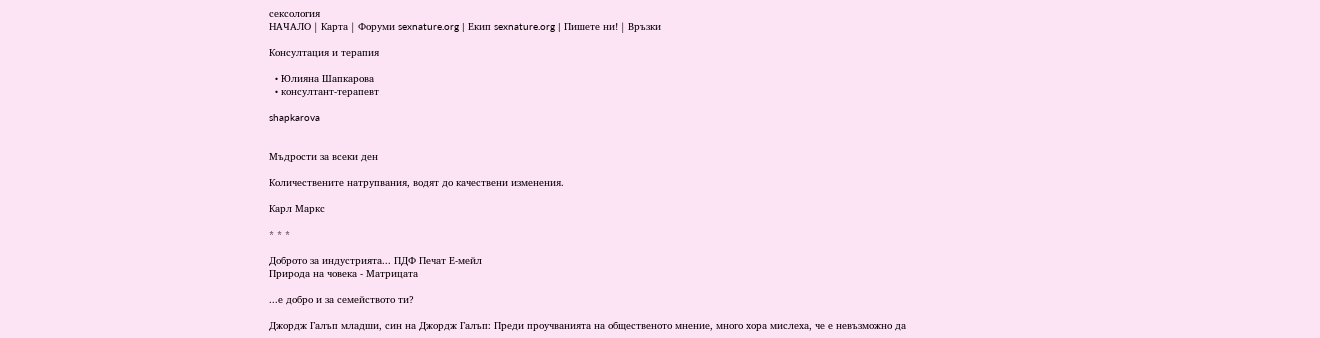сексология
НАЧАЛО | Карта | Форуми sexnature.org | Екип sexnature.org | Пишете ни! | Връзки

Консултация и терапия

  • Юлияна Шапкарова
  • консултант-терапевт

shapkarova


Мъдрости за всеки ден

Количествените натрупвания, водят до качествени изменения.

Карл Маркс

* * *

Доброто за индустрията... ПДФ Печат Е-мейл
Природа на човека - Матрицата

...е добро и за семейството ти?

Джордж Галъп младши, син на Джордж Галъп: Преди проучванията на общественото мнение, много хора мислеха, че е невъзможно да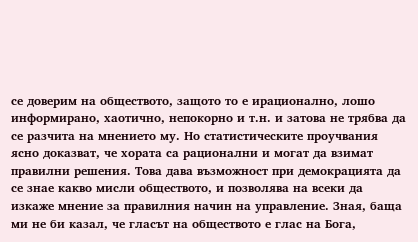се доверим на обществото, защото то е ирационално, лошо информирано, хаотично, непокорно и т.н. и затова не трябва да се разчита на мнението му. Но статистическите проучвания ясно доказват, че хората са рационални и могат да взимат правилни решения. Това дава възможност при демокрацията да се знае какво мисли обществото, и позволява на всеки да изкаже мнение за правилния начин на управление. Зная, баща ми не би казал, че гласът на обществото е глас на Бога,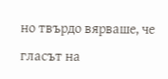но твърдо вярваше, че гласът на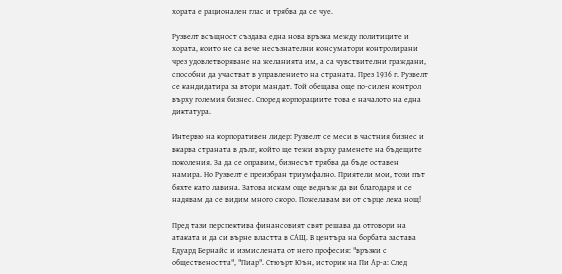хората е рационален глас и трябва да се чуе.

Рузвелт всъщност създава една нова връзка между политиците и хората, които не са вече несъзнателни консуматори контролирани чрез удовлетворяване на желанията им, а са чувствителни граждани, способни да участват в управлението на страната. През 1936 г. Рузвелт се кандидатира за втори мандат. Той обещава още по-силен контрол върху големия бизнес. Според корпорациите това е началото на една диктатура.

Интервю на корпоративен лидер: Рузвелт се меси в частния бизнес и вкарва страната в дълг, който ще тежи върху раменете на бъдещите поколения. За да се оправим, бизнесът трябва да бъде оставен намира. Но Рузвелт е преизбран триумфално. Приятели мои, този път бяхте като лавина. Затова искам още веднъж да ви благодаря и се надявам да се видим много скоро. Пожелавам ви от сърце лека нощ!

Пред тази перспектива финансовият свят решава да отговори на атаката и да си върне властта в САЩ. В центъра на борбата застава Едуард Бернайс и измислената от него професия: "връзки с обществеността", "Пиар". Стюърт Юън, историк на Пи Ар-а: След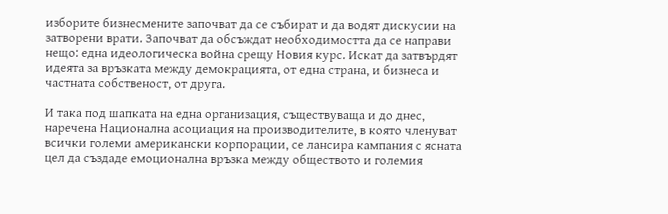изборите бизнесмените започват да се събират и да водят дискусии на затворени врати. Започват да обсъждат необходимостта да се направи нещо: една идеологическа война срещу Новия курс. Искат да затвърдят идеята за връзката между демокрацията, от една страна, и бизнеса и частната собственост, от друга.

И така под шапката на една организация, съществуваща и до днес, наречена Национална асоциация на производителите, в която членуват всички големи американски корпорации, се лансира кампания с ясната цел да създаде емоционална връзка между обществото и големия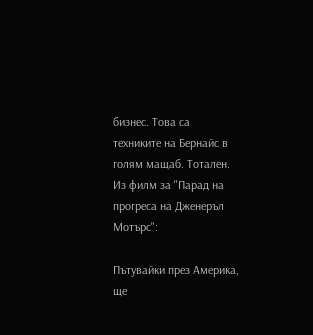бизнес. Това са техниките на Бернайс в голям мащаб. Тотален. Из филм за "Парад на прогреса на Дженеръл Мотърс":

Пътувайки през Америка, ще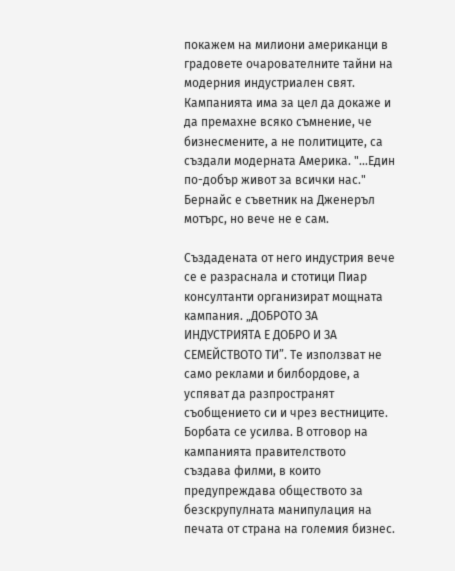покажем на милиони американци в градовете очарователните тайни на модерния индустриален свят. Кампанията има за цел да докаже и да премахне всяко съмнение, че бизнесмените, а не политиците, са създали модерната Америка. "...Един по-добър живот за всички нас." Бернайс е съветник на Дженеръл мотърс, но вече не е сам.

Създадената от него индустрия вече се е разраснала и стотици Пиар консултанти организират мощната кампания. „ДОБРОТО ЗА ИНДУСТРИЯТА Е ДОБРО И ЗА СЕМЕЙСТВОТО ТИ”. Те използват не само реклами и билбордове, а успяват да разпространят съобщението си и чрез вестниците. Борбата се усилва. В отговор на кампанията правителството създава филми, в които предупреждава обществото за безскрупулната манипулация на печата от страна на големия бизнес.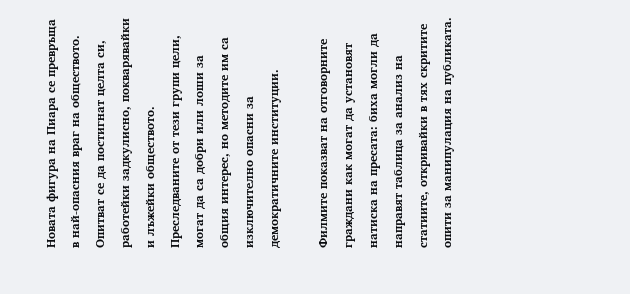Новата фигура на Пиара се превръща в най-опасния враг на обществото. Опитват се да постигнат целта си, работейки задкулисно, покварявайки и лъжейки обществото. Преследваните от тези групи цели, могат да са добри или лоши за общия интерес, но методите им са изключително опасни за демократичните институции.

Филмите показват на отговорните граждани как могат да установят натиска на пресата: биха могли да направят таблица за анализ на статиите, откривайки в тях скритите опити за манипулация на публиката.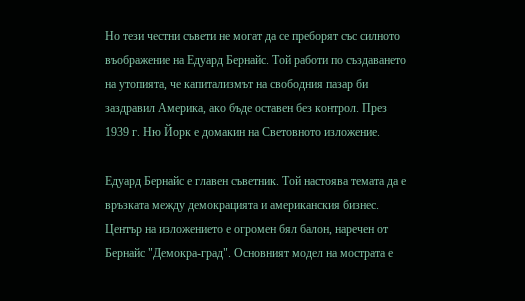Но тези честни съвети не могат да се преборят със силното въображение на Едуард Бернайс. Той работи по създаването на утопията, че капитализмът на свободния пазар би заздравил Америка, ако бъде оставен без контрол. През 1939 г. Ню Йорк е домакин на Световното изложение.

Едуард Бернайс е главен съветник. Той настоява темата да е връзката между демокрацията и американския бизнес. Център на изложението е огромен бял балон, наречен от Бернайс "Демокра-град". Основният модел на мострата е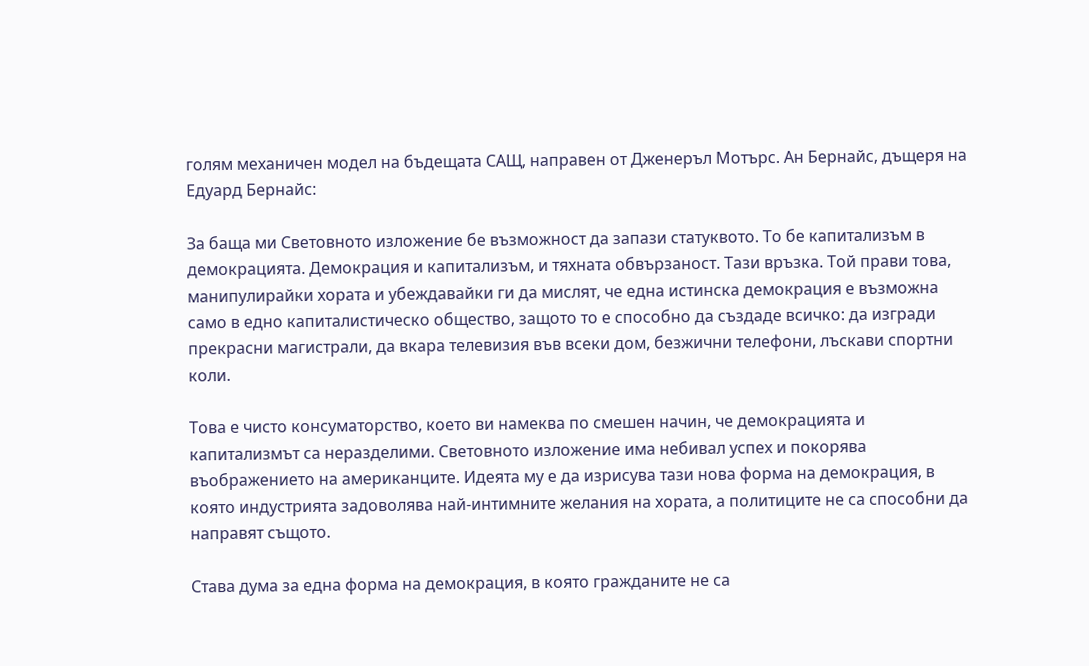голям механичен модел на бъдещата САЩ, направен от Дженеръл Мотърс. Ан Бернайс, дъщеря на Едуард Бернайс:

За баща ми Световното изложение бе възможност да запази статуквото. То бе капитализъм в демокрацията. Демокрация и капитализъм, и тяхната обвързаност. Тази връзка. Той прави това, манипулирайки хората и убеждавайки ги да мислят, че една истинска демокрация е възможна само в едно капиталистическо общество, защото то е способно да създаде всичко: да изгради прекрасни магистрали, да вкара телевизия във всеки дом, безжични телефони, лъскави спортни коли.

Това е чисто консуматорство, което ви намеква по смешен начин, че демокрацията и капитализмът са неразделими. Световното изложение има небивал успех и покорява въображението на американците. Идеята му е да изрисува тази нова форма на демокрация, в която индустрията задоволява най-интимните желания на хората, а политиците не са способни да направят същото.

Става дума за една форма на демокрация, в която гражданите не са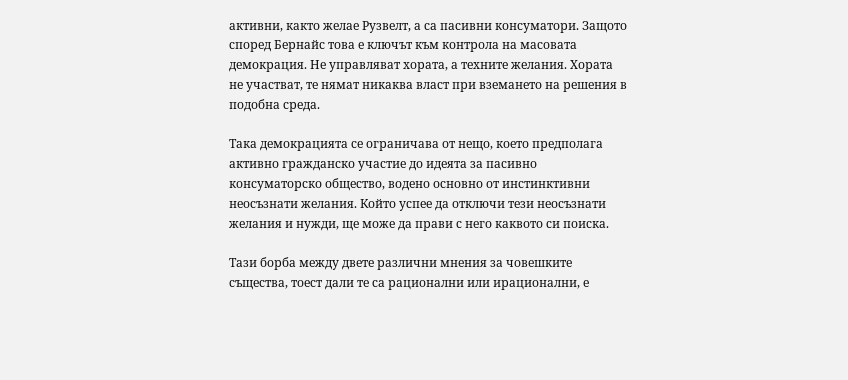активни, както желае Рузвелт, а са пасивни консуматори. Защото според Бернайс това е ключът към контрола на масовата демокрация. Не управляват хората, а техните желания. Хората не участват, те нямат никаква власт при вземането на решения в подобна среда.

Така демокрацията се ограничава от нещо, което предполага активно гражданско участие до идеята за пасивно консуматорско общество, водено основно от инстинктивни неосъзнати желания. Който успее да отключи тези неосъзнати желания и нужди, ще може да прави с него каквото си поиска.

Тази борба между двете различни мнения за човешките същества, тоест дали те са рационални или ирационални, е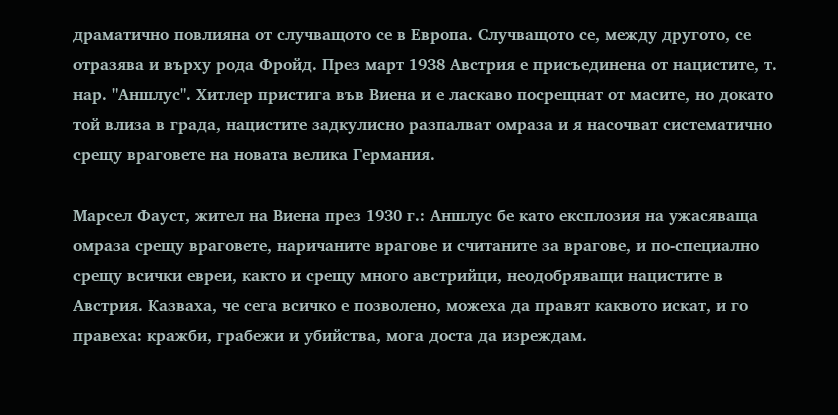драматично повлияна от случващото се в Европа. Случващото се, между другото, се отразява и върху рода Фройд. През март 1938 Австрия е присъединена от нацистите, т. нар. "Аншлус". Хитлер пристига във Виена и е ласкаво посрещнат от масите, но докато той влиза в града, нацистите задкулисно разпалват омраза и я насочват систематично срещу враговете на новата велика Германия.

Марсел Фауст, жител на Виена през 1930 г.: Аншлус бе като експлозия на ужасяваща омраза срещу враговете, наричаните врагове и считаните за врагове, и по-специално срещу всички евреи, както и срещу много австрийци, неодобряващи нацистите в Австрия. Казваха, че сега всичко е позволено, можеха да правят каквото искат, и го правеха: кражби, грабежи и убийства, мога доста да изреждам.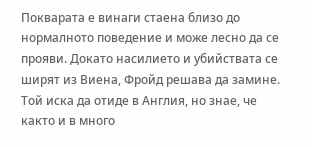Покварата е винаги стаена близо до нормалното поведение и може лесно да се прояви. Докато насилието и убийствата се ширят из Виена, Фройд решава да замине. Той иска да отиде в Англия, но знае, че както и в много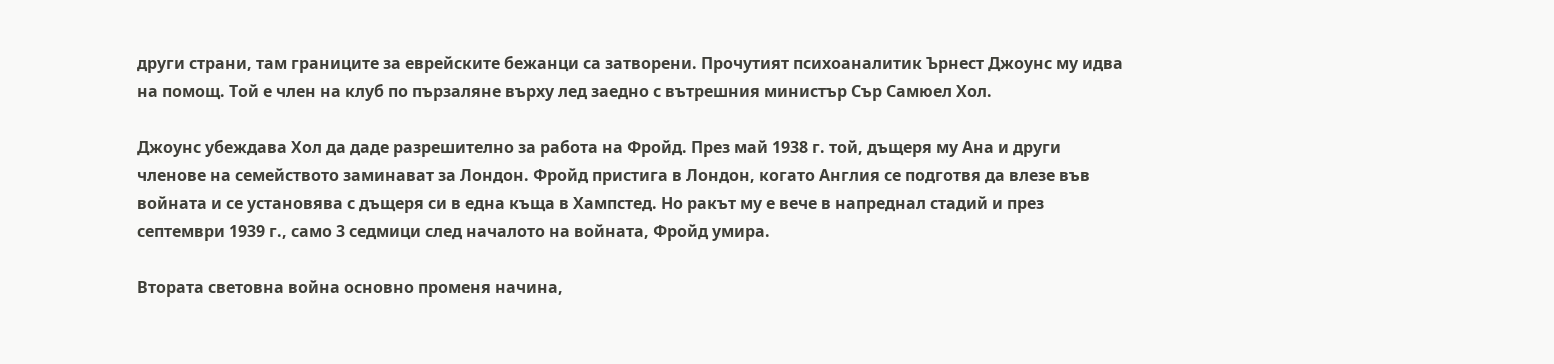други страни, там границите за еврейските бежанци са затворени. Прочутият психоаналитик Ърнест Джоунс му идва на помощ. Той е член на клуб по пързаляне върху лед заедно с вътрешния министър Сър Самюел Хол.

Джоунс убеждава Хол да даде разрешително за работа на Фройд. През май 1938 г. той, дъщеря му Ана и други членове на семейството заминават за Лондон. Фройд пристига в Лондон, когато Англия се подготвя да влезе във войната и се установява с дъщеря си в една къща в Хампстед. Но ракът му е вече в напреднал стадий и през септември 1939 г., само 3 седмици след началото на войната, Фройд умира.

Втората световна война основно променя начина,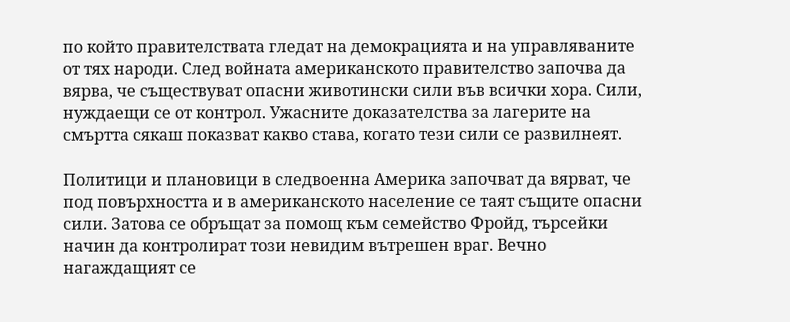по който правителствата гледат на демокрацията и на управляваните от тях народи. След войната американското правителство започва да вярва, че съществуват опасни животински сили във всички хора. Сили, нуждаещи се от контрол. Ужасните доказателства за лагерите на смъртта сякаш показват какво става, когато тези сили се развилнеят.

Политици и плановици в следвоенна Америка започват да вярват, че под повърхността и в американското население се таят същите опасни сили. Затова се обръщат за помощ към семейство Фройд, търсейки начин да контролират този невидим вътрешен враг. Вечно нагаждащият се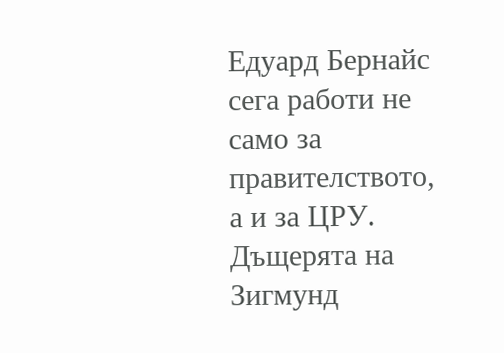Едуард Бернайс сега работи не само за правителството, а и за ЦРУ. Дъщерята на Зигмунд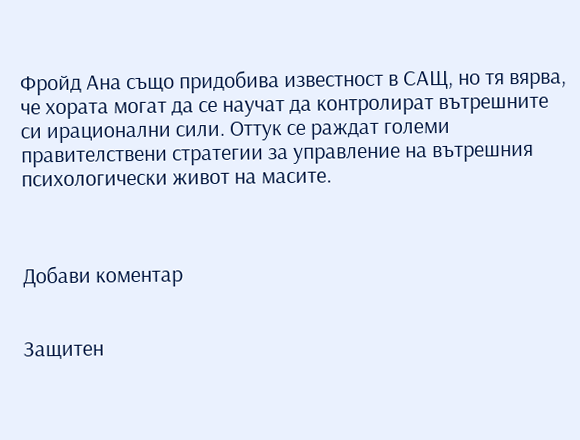Фройд Ана също придобива известност в САЩ, но тя вярва, че хората могат да се научат да контролират вътрешните си ирационални сили. Оттук се раждат големи правителствени стратегии за управление на вътрешния психологически живот на масите.



Добави коментар


Защитен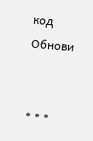код
Обнови


* * *